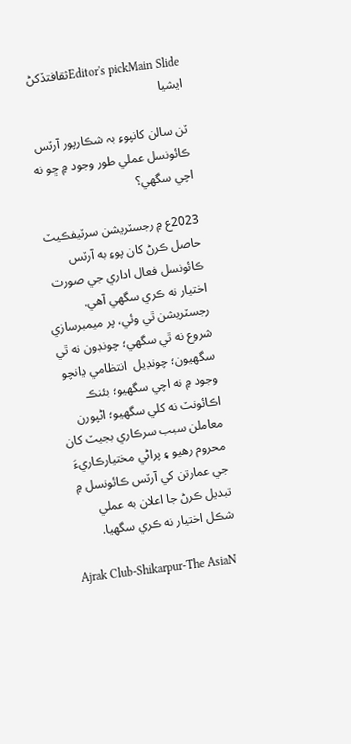Editor's pickMain Slideثقافتڏکڻ ايشيا

ٽن سالن کانپوءِ بہ شڪارپور آرٽس ڪائونسل عملي طور وجود ۾ ڇو نه اچي سگهي؟

2023ع ۾ رجسٽريشن سرٽيفڪيٽ حاصل ڪرڻ کان پوءِ به آرٽس ڪائونسل فعال اداري جي صورت اختيار نه ڪري سگهي آهي. رجسٽريشن ٿي وئي، پر ميمبرسازي شروع نه ٿي سگهي؛ چونڊون نه ٿي سگهيون؛ چونڊيل  انتظامي ڍانچو وجود ۾ نه اچي سگهيو؛ بئنڪ اڪائونٽ نه کلي سگهيو؛ اڻپورن معاملن سبب سرڪاري بجيٽ کان محروم رهيو ۽ پراڻي مختيارڪاريءَ جي عمارتن کي آرٽس ڪائونسل ۾ تبديل ڪرڻ جا اعلان به عملي شڪل اختيار نه ڪري سگهيا.

Ajrak Club-Shikarpur-The AsiaN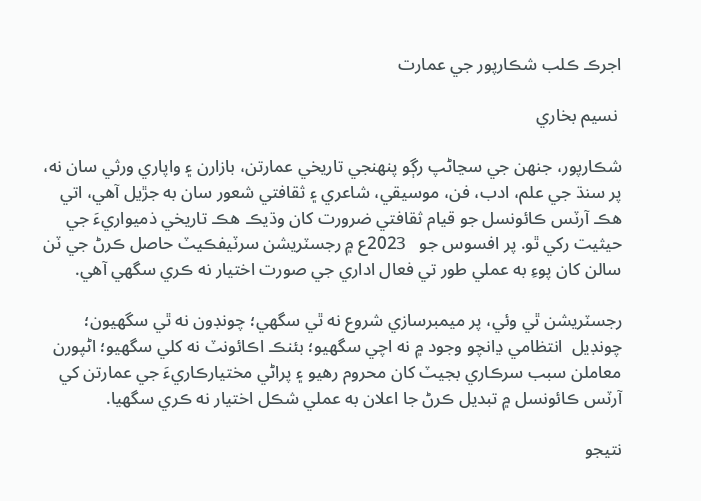اجرڪ ڪلب شڪارپور جي عمارت

 نسيم بخاري

شڪارپور، جنهن جي سڃاڻپ رڳو پنهنجي تاريخي عمارتن، بازارن ۽ واپاري ورثي سان نه، پر سنڌ جي علم، ادب، فن، موسيقي، شاعري ۽ ثقافتي شعور سان به جڙيل آهي، اتي هڪ آرٽس ڪائونسل جو قيام ثقافتي ضرورت کان وڌيڪ هڪ تاريخي ذميواريءَ جي حيثيت رکي ٿو. پر افسوس جو   2023ع ۾ رجسٽريشن سرٽيفڪيٽ حاصل ڪرڻ جي ٽن سالن کان پوءِ به عملي طور تي فعال اداري جي صورت اختيار نه ڪري سگهي آهي.

رجسٽريشن ٿي وئي، پر ميمبرسازي شروع نه ٿي سگهي؛ چونڊون نه ٿي سگهيون؛ چونڊيل  انتظامي ڍانچو وجود ۾ نه اچي سگهيو؛ بئنڪ اڪائونٽ نه کلي سگهيو؛ اڻپورن معاملن سبب سرڪاري بجيٽ کان محروم رهيو ۽ پراڻي مختيارڪاريءَ جي عمارتن کي آرٽس ڪائونسل ۾ تبديل ڪرڻ جا اعلان به عملي شڪل اختيار نه ڪري سگهيا.

نتيجو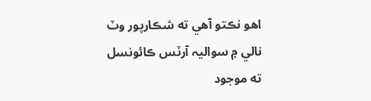اهو نڪتو آهي ته شڪارپور وٽ نالي ۾ سواليہ آرٽس ڪائونسل ته موجود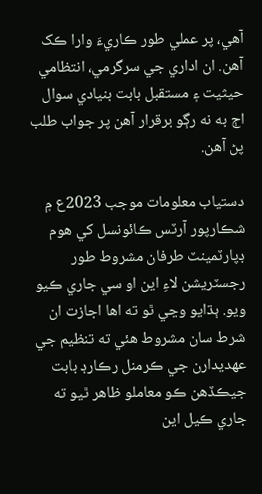آهي، پر عملي طور ڪاريءَ وارا ڪک آھن. ان اداري جي سرگرمي، انتظامي حيثيت ۽ مستقبل بابت بنيادي سوال اڄ به نه رڳو برقرار آھن پر جواب طلب پڻ آهن.

دستياب معلومات موجب 2023ع ۾ شڪارپور آرٽس ڪائونسل کي هوم ڊپارٽمينٽ طرفان مشروط طور رجسٽريشن لاءِ اين او سي جاري ڪيو ويو. ٻڌايو وڃي ٿو ته اها اجازت ان شرط سان مشروط هئي ته تنظيم جي عهديدارن جي ڪرمنل رڪارڊ بابت جيڪڏهن ڪو معاملو ظاھر ٿيو ته جاري ڪيل اين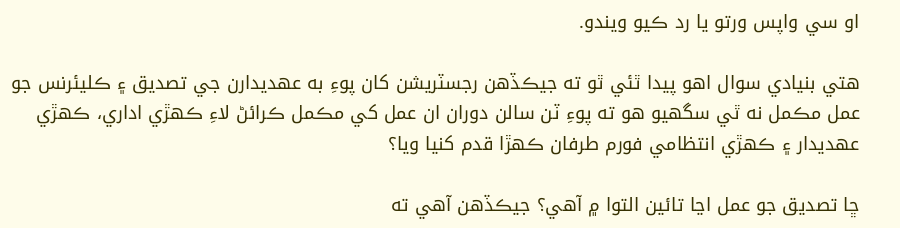او سي واپس ورتو يا رد ڪيو ويندو.

هتي بنيادي سوال اهو پيدا ٿئي ٿو ته جيڪڏهن رجسٽريشن کان پوءِ به عهديدارن جي تصديق ۽ ڪليئرنس جو عمل مڪمل نه ٿي سگهيو هو ته پوءِ ٽن سالن دوران ان عمل کي مڪمل ڪرائڻ لاءِ ڪهڙي اداري، ڪهڙي عهديدار ۽ ڪهڙي انتظامي فورم طرفان ڪهڙا قدم کنيا ويا؟

ڇا تصديق جو عمل اڃا تائين التوا ۾ آهي؟ جيڪڏهن آهي ته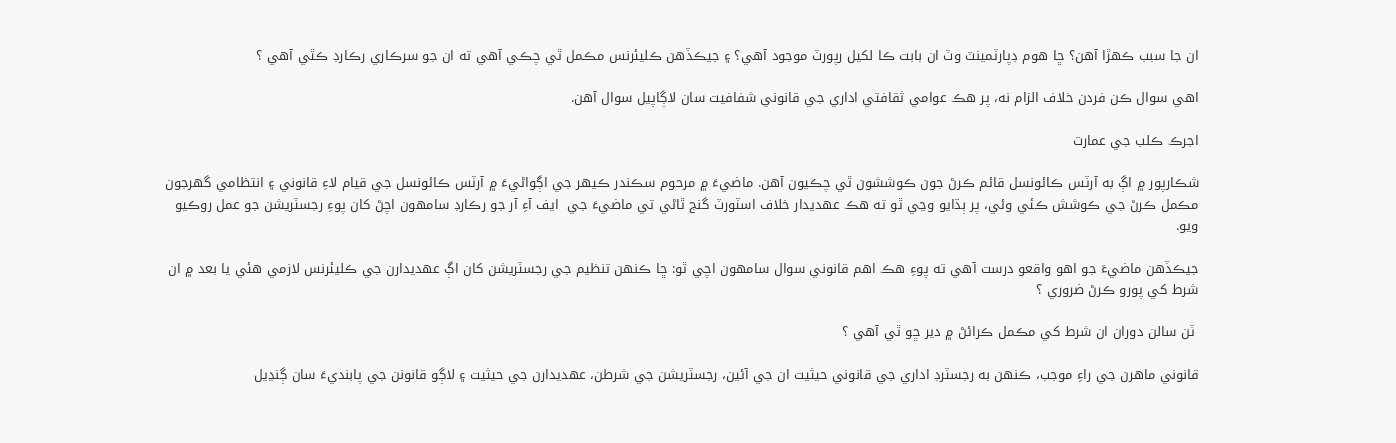ان جا سبب ڪهڙا آهن؟ ڇا هوم ڊپارٽمينٽ وٽ ان بابت ڪا لکيل رپورٽ موجود آهي؟ ۽ جيڪڏهن ڪليئرنس مڪمل ٿي چڪي آهي ته ان جو سرڪاري رڪارڊ ڪٿي آھي ؟

اهي سوال ڪن فردن خلاف الزام نه، پر هڪ عوامي ثقافتي اداري جي قانوني شفافيت سان لاڳاپيل سوال آهن.

اجرڪ ڪلب جي عمارت

شڪارپور ۾ اڳ به آرٽس ڪائونسل قائم ڪرڻ جون ڪوششون ٿي چڪيون آهن. ماضيءَ ۾ مرحوم سڪندر ڪيهر جي اڳواڻيءَ ۾ آرٽس ڪائونسل جي قيام لاءِ قانوني ۽ انتظامي گهرجون مڪمل ڪرڻ جي ڪوشش ڪئي وئي، پر ٻڌايو وڃي ٿو ته هڪ عهديدار خلاف اسٽورٽ گنج ٿاڻي تي ماضيءَ جي  ايف آءِ آر جو رڪارڊ سامهون اچڻ کان پوءِ رجسٽريشن جو عمل روڪيو ويو.

جيڪڏهن ماضيءَ جو اهو واقعو درست آهي ته پوءِ هڪ اهم قانوني سوال سامهون اچي ٿو: ڇا ڪنهن تنظيم جي رجسٽريشن کان اڳ عهديدارن جي ڪليئرنس لازمي هئي يا بعد ۾ ان شرط کي پورو ڪرڻ ضروري ؟

 ٽن سالن دوران ان شرط کي مڪمل ڪرائڻ ۾ دير ڇو ٿي آھي ؟

قانوني ماهرن جي راءِ موجب، ڪنهن به رجسٽرڊ اداري جي قانوني حيثيت ان جي آئين، رجسٽريشن جي شرطن، عهديدارن جي حيثيت ۽ لاڳو قانونن جي پابنديءَ سان ڳنڍيل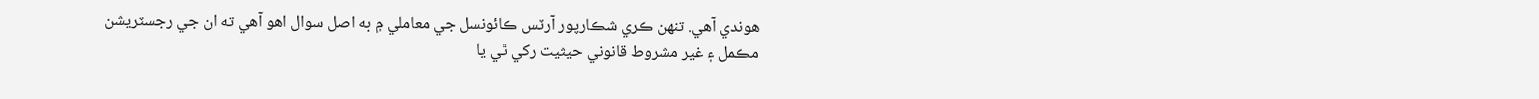هوندي آهي. تنهن ڪري شڪارپور آرٽس ڪائونسل جي معاملي ۾ به اصل سوال اهو آهي ته ان جي رجسٽريشن مڪمل ۽ غير مشروط قانوني حيثيت رکي ٿي يا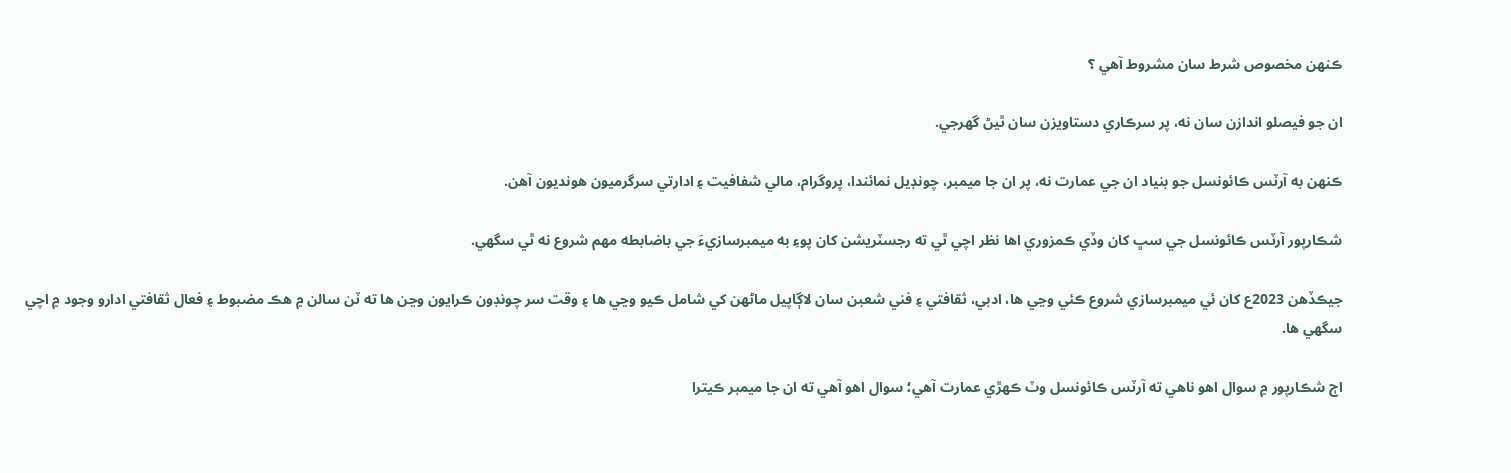ڪنهن مخصوص شرط سان مشروط آهي ؟

ان جو فيصلو اندازن سان نه، پر سرڪاري دستاويزن سان ٿيڻ گهرجي.

ڪنهن به آرٽس ڪائونسل جو بنياد ان جي عمارت نه، پر ان جا ميمبر، چونڊيل نمائندا، پروگرام، مالي شفافيت ۽ ادارتي سرگرميون هونديون آهن.

شڪارپور آرٽس ڪائونسل جي سڀ کان وڏي ڪمزوري اها نظر اچي ٿي ته رجسٽريشن کان پوءِ به ميمبرسازيءَ جي باضابطه مهم شروع نه ٿي سگهي.

جيڪڏهن 2023ع کان ئي ميمبرسازي شروع ڪئي وڃي ها، ادبي، ثقافتي ۽ فني شعبن سان لاڳاپيل ماڻهن کي شامل ڪيو وڃي ها ۽ وقت سر چونڊون ڪرايون وڃن ها ته ٽن سالن ۾ هڪ مضبوط ۽ فعال ثقافتي ادارو وجود ۾ اچي سگهي ها.

اڄ شڪارپور ۾ سوال اهو ناهي ته آرٽس ڪائونسل وٽ ڪهڙي عمارت آهي؛ سوال اهو آهي ته ان جا ميمبر ڪيترا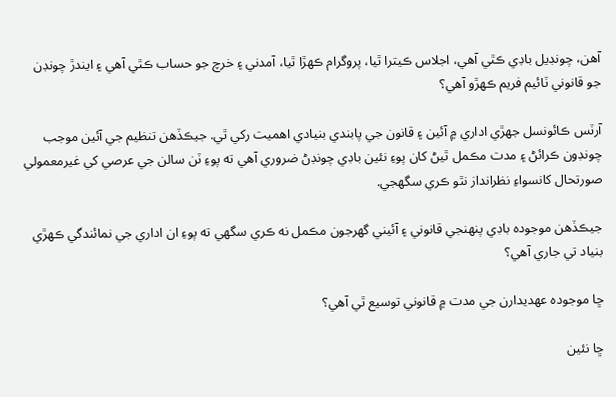آهن، چونڊيل باڊي ڪٿي آهي، اجلاس ڪيترا ٿيا، پروگرام ڪهڙا ٿيا، آمدني ۽ خرچ جو حساب ڪٿي آهي ۽ ايندڙ چونڊن جو قانوني ٽائيم فريم ڪهڙو آهي؟

آرٽس ڪائونسل جهڙي اداري ۾ آئين ۽ قانون جي پابندي بنيادي اهميت رکي ٿي. جيڪڏهن تنظيم جي آئين موجب  چونڊون ڪرائڻ ۽ مدت مڪمل ٿيڻ کان پوءِ نئين باڊي چونڊڻ ضروري آهي ته پوءِ ٽن سالن جي عرصي کي غيرمعمولي صورتحال کانسواءِ نظرانداز نٿو ڪري سگهجي.

جيڪڏهن موجوده باڊي پنهنجي قانوني ۽ آئيني گهرجون مڪمل نه ڪري سگهي ته پوءِ ان اداري جي نمائندگي ڪهڙي بنياد تي جاري آهي؟

ڇا موجوده عهديدارن جي مدت ۾ قانوني توسيع ٿي آهي؟

ڇا نئين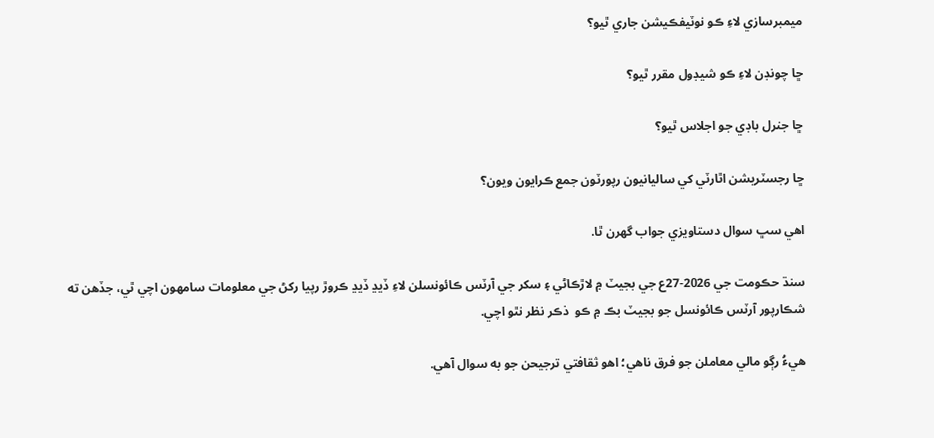ميمبرسازي لاءِ ڪو نوٽيفڪيشن جاري ٿيو؟

ڇا چونڊن لاءِ ڪو شيڊول مقرر ٿيو؟

ڇا جنرل باڊي جو اجلاس ٿيو؟

ڇا رجسٽريشن اٿارٽي کي ساليانيون رپورٽون جمع ڪرايون ويون؟

اهي سڀ سوال دستاويزي جواب گهرن ٿا.

سنڌ حڪومت جي 2026-27ع جي بجيٽ ۾ لاڙڪاڻي ۽ سکر جي آرٽس ڪائونسلن لاءِ ڏيڍ ڏيڍ ڪروڙ رپيا رکڻ جي معلومات سامهون اچي ٿي، جڏهن ته شڪارپور آرٽس ڪائونسل جو بجيٽ بڪ ۾ ڪو  ذڪر نظر نٿو اچي.

هيءُ رڳو مالي معاملن جو فرق ناهي؛ اهو ثقافتي ترجيحن جو به سوال آهي.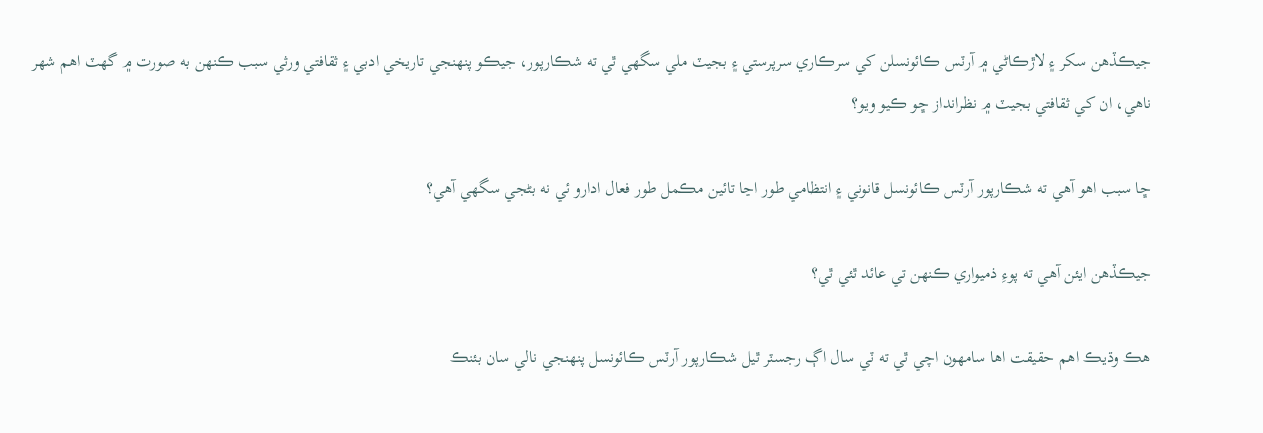جيڪڏهن سکر ۽ لاڙڪاڻي ۾ آرٽس ڪائونسلن کي سرڪاري سرپرستي ۽ بجيٽ ملي سگهي ٿي ته شڪارپور، جيڪو پنهنجي تاريخي ادبي ۽ ثقافتي ورثي سبب ڪنهن به صورت ۾ گهٽ اهم شهر ناهي، ان کي ثقافتي بجيٽ ۾ نظرانداز ڇو ڪيو ويو؟

ڇا سبب اهو آهي ته شڪارپور آرٽس ڪائونسل قانوني ۽ انتظامي طور اڃا تائين مڪمل طور فعال ادارو ئي نه بڻجي سگهي آهي؟

جيڪڏهن ايئن آهي ته پوءِ ذميواري ڪنهن تي عائد ٿئي ٿي؟

هڪ وڌيڪ اهم حقيقت اها سامهون اچي ٿي ته ٽي سال اڳ رجسٽر ٿيل شڪارپور آرٽس ڪائونسل پنهنجي نالي سان بئنڪ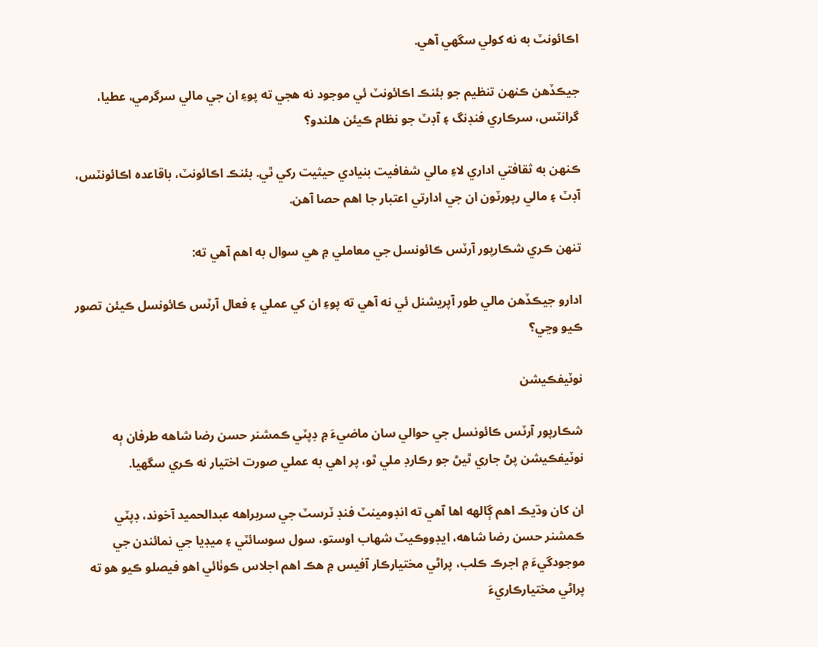اڪائونٽ به نه کولي سگهي آهي.

جيڪڏهن ڪنهن تنظيم جو بئنڪ اڪائونٽ ئي موجود نه هجي ته پوءِ ان جي مالي سرگرمي، عطيا، گرانٽس، سرڪاري فنڊنگ ۽ آڊٽ جو نظام ڪيئن هلندو؟

ڪنهن به ثقافتي اداري لاءِ مالي شفافيت بنيادي حيثيت رکي ٿي. بئنڪ اڪائونٽ، باقاعده اڪائونٽس، آڊٽ ۽ مالي رپورٽون ان جي ادارتي اعتبار جا اهم حصا آهن.

تنهن ڪري شڪارپور آرٽس ڪائونسل جي معاملي ۾ هي سوال به اهم آهي ته:

ادارو جيڪڏهن مالي طور آپريشنل ئي نه آهي ته پوءِ ان کي عملي ۽ فعال آرٽس ڪائونسل ڪيئن تصور ڪيو وڃي؟

نوٽيفڪيشن

شڪارپور آرٽس ڪائونسل جي حوالي سان ماضيءَ ۾ ڊپٽي ڪمشنر حسن رضا شاهه طرفان ٻه نوٽيفڪيشن پڻ جاري ٿيڻ جو رڪارڊ ملي ٿو، پر اهي به عملي صورت اختيار نه ڪري سگهيا.

ان کان وڌيڪ اهم ڳالهه اها آهي ته انڊومينٽ فنڊ ٽرسٽ جي سربراهه عبدالحميد آخوند، ڊپٽي ڪمشنر حسن رضا شاهه، ايڊووڪيٽ شهاب اوستو، سول سوسائٽي ۽ ميڊيا جي نمائندن جي موجودگيءَ ۾ اجرڪ ڪلب، پراڻي مختيارڪار آفيس ۾ هڪ اهم اجلاس ڪوٺائي اهو فيصلو ڪيو ھو ته پراڻي مختيارڪاريءَ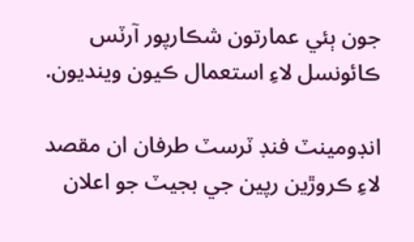جون ٻئي عمارتون شڪارپور آرٽس ڪائونسل لاءِ استعمال ڪيون وينديون.

انڊومينٽ فنڊ ٽرسٽ طرفان ان مقصد لاءِ ڪروڙين رپين جي بجيٽ جو اعلان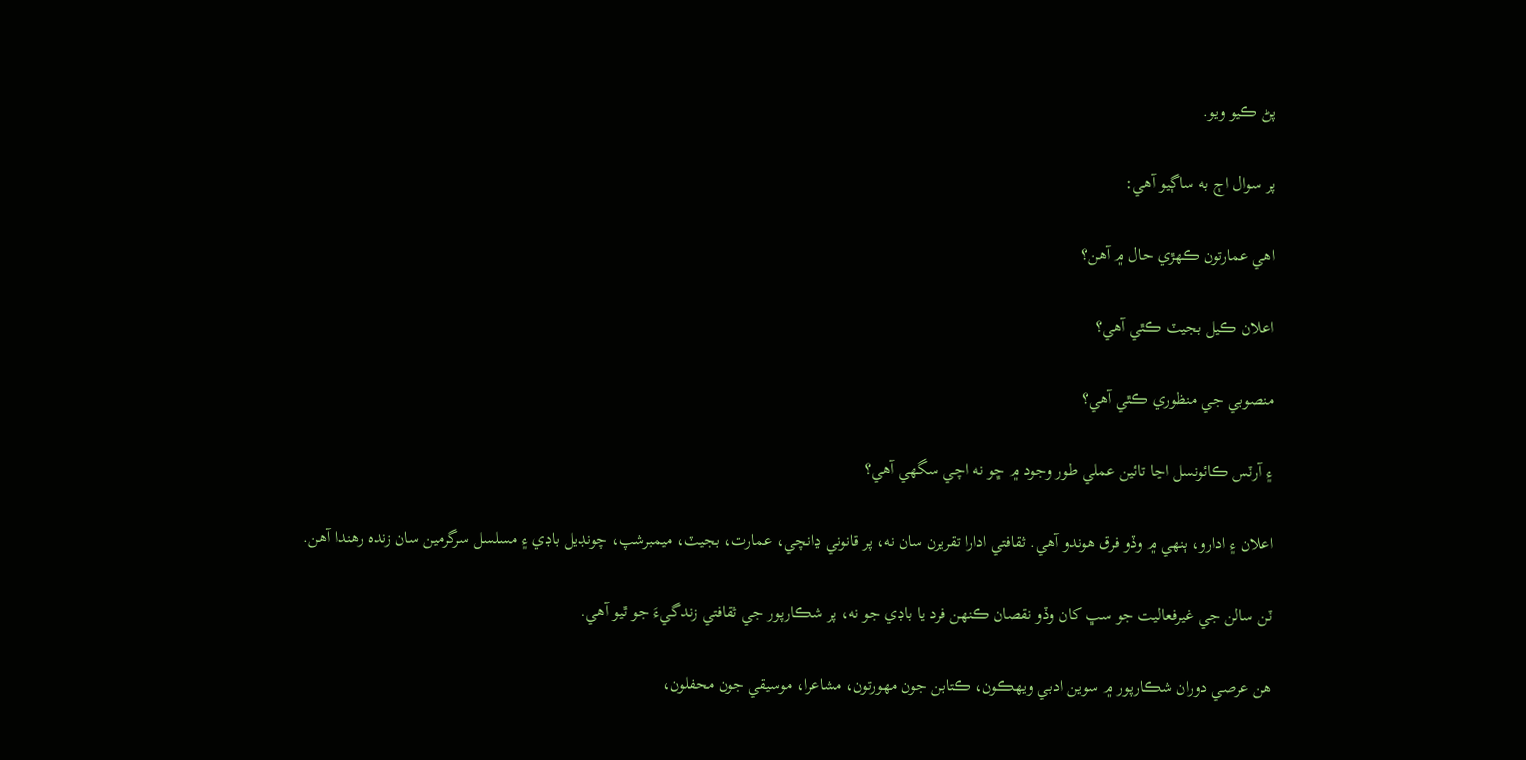پڻ ڪيو ويو.

پر سوال اڄ به ساڳيو آهي:

اهي عمارتون ڪھڙي حال ۾ آهن؟

اعلان ڪيل بجيٽ ڪٿي آهي؟

منصوبي جي منظوري ڪٿي آهي؟

۽ آرٽس ڪائونسل اڃا تائين عملي طور وجود ۾ ڇو نه اچي سگهي آهي؟

اعلان ۽ ادارو، ٻنهي ۾ وڏو فرق هوندو آهي. ثقافتي ادارا تقريرن سان نه، پر قانوني ڍانچي، عمارت، بجيٽ، ميمبرشپ، چونڊيل باڊي ۽ مسلسل سرگرمين سان زنده رهندا آھن.

ٽن سالن جي غيرفعاليت جو سڀ کان وڏو نقصان ڪنهن فرد يا باڊي جو نه، پر شڪارپور جي ثقافتي زندگيءَ جو ٿيو آهي.

هن عرصي دوران شڪارپور ۾ سوين ادبي ويهڪون، ڪتابن جون مهورتون، مشاعرا، موسيقي جون محفلون،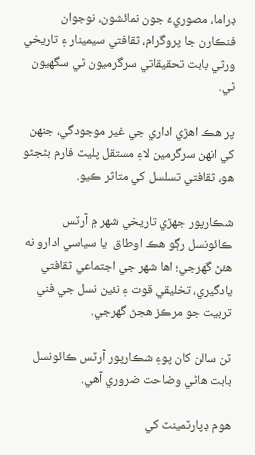ڊراما، مصوريءَ جون نمائشون، نوجوان فنڪارن جا پروگرام، ثقافتي سيمينار ۽ تاريخي ورثي بابت تحقيقاتي سرگرميون ٿي سگهيون ٿي.

پر هڪ اهڙي اداري جي غير موجودگي، جنهن کي انهن سرگرمين لاءِ مستقل پليٽ فارم بڻجڻو هو، ثقافتي تسلسل کي متاثر ڪيو.

شڪارپور جهڙي تاريخي شهر ۾ آرٽس ڪائونسل رڳو هڪ اوطاق  يا سياسي ادارو نه هئڻ گهرجي؛ اها شهر جي اجتماعي ثقافتي يادگيري، تخليقي قوت ۽ نئين نسل جي فني تربيت جو مرڪز هجڻ گهرجي.

ٽن سالن کان پوءِ شڪارپور آرٽس ڪائونسل بابت هاڻي وضاحت ضروري آهي.

هوم ڊپارٽمينٽ کي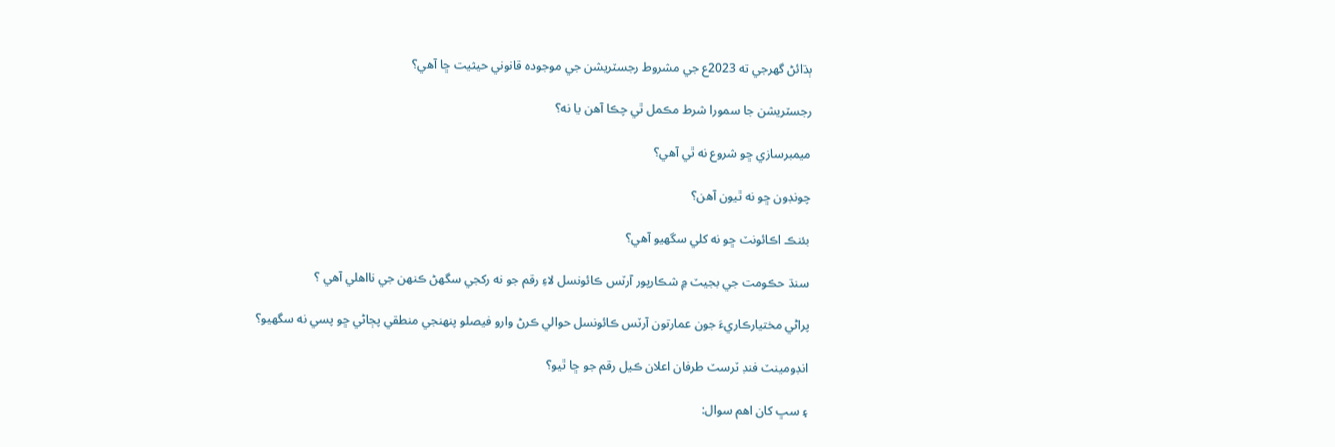ٻڌائڻ گهرجي ته 2023ع جي مشروط رجسٽريشن جي موجوده قانوني حيثيت ڇا آهي؟

رجسٽريشن جا سمورا شرط مڪمل ٿي چڪا آهن يا نه؟

ميمبرسازي ڇو شروع نه ٿي آھي؟

چونڊون ڇو نه ٿيون آھن؟

بئنڪ اڪائونٽ ڇو نه کلي سگهيو آھي؟

سنڌ حڪومت جي بجيٽ ۾ شڪارپور آرٽس ڪائونسل لاءِ رقم جو نه رکجي سگھڻ ڪنھن جي نااهلي آھي ؟

پراڻي مختيارڪاريءَ جون عمارتون آرٽس ڪائونسل حوالي ڪرڻ وارو فيصلو پنھنجي منطقي پڄاڻي ڇو پسي نه سگھيو؟

انڊومينٽ فنڊ ٽرسٽ طرفان اعلان ڪيل رقم جو ڇا ٿيو؟

۽ سڀ کان اهم سوال: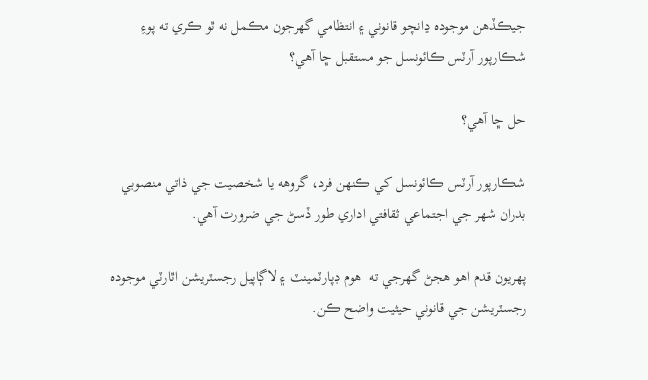جيڪڏهن موجوده ڍانچو قانوني ۽ انتظامي گهرجون مڪمل نه ٿو ڪري ته پوءِ شڪارپور آرٽس ڪائونسل جو مستقبل ڇا آهي؟

حل ڇا آهي؟

شڪارپور آرٽس ڪائونسل کي ڪنهن فرد، گروهه يا شخصيت جي ذاتي منصوبي بدران شهر جي اجتماعي ثقافتي اداري طور ڏسڻ جي ضرورت آهي.

پهريون قدم اهو هجڻ گهرجي ته  ھوم ڊپارٽمينٽ ۽ لاڳاپيل رجسٽريشن اٿارٽي موجوده رجسٽريشن جي قانوني حيثيت واضح ڪن.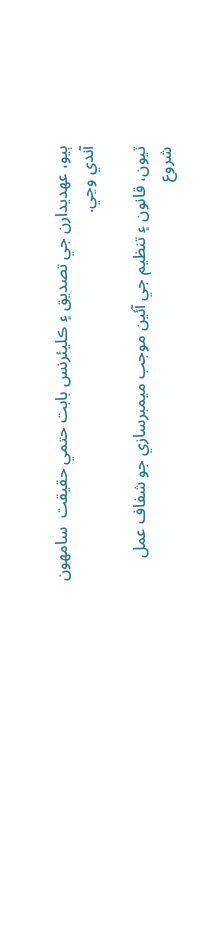ٻيو، عهديدارن جي تصديق ۽ ڪليئرنس بابت حتمي حقیقت  سامهون آندي وڃي.

ٽيون، قانون ۽ تنظيم جي آئين موجب ميمبرسازي جو شفاف عمل شروع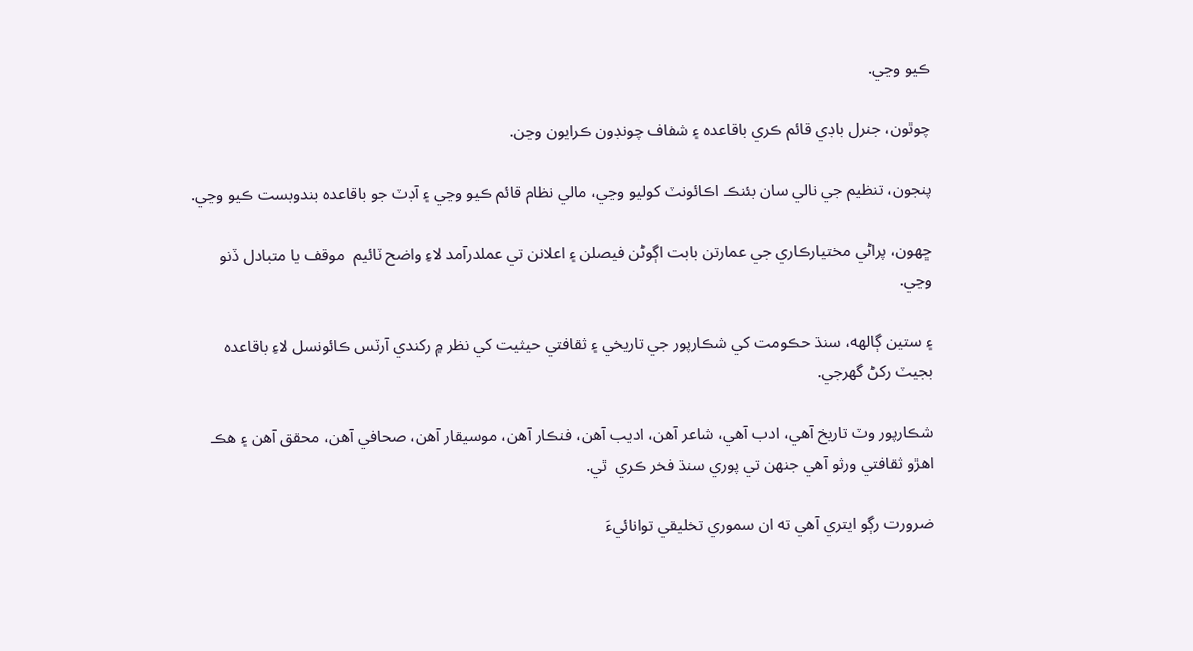ڪيو وڃي.

چوٿون، جنرل باڊي قائم ڪري باقاعده ۽ شفاف چونڊون ڪرايون وڃن.

پنجون، تنظيم جي نالي سان بئنڪ اڪائونٽ کوليو وڃي، مالي نظام قائم ڪيو وڃي ۽ آڊٽ جو باقاعده بندوبست ڪيو وڃي.

ڇهون، پراڻي مختيارڪاري جي عمارتن بابت اڳوڻن فيصلن ۽ اعلانن تي عملدرآمد لاءِ واضح ٽائيم  موقف يا متبادل ڏنو وڃي.

۽ ستين ڳالهه، سنڌ حڪومت کي شڪارپور جي تاريخي ۽ ثقافتي حيثيت کي نظر ۾ رکندي آرٽس ڪائونسل لاءِ باقاعده بجيٽ رکڻ گهرجي.

شڪارپور وٽ تاريخ آهي، ادب آهي، شاعر آهن، اديب آهن، فنڪار آهن، موسيقار آهن، صحافي آهن، محقق آهن ۽ هڪ اهڙو ثقافتي ورثو آهي جنهن تي پوري سنڌ فخر ڪري  ٿي.

ضرورت رڳو ايتري آهي ته ان سموري تخليقي توانائيءَ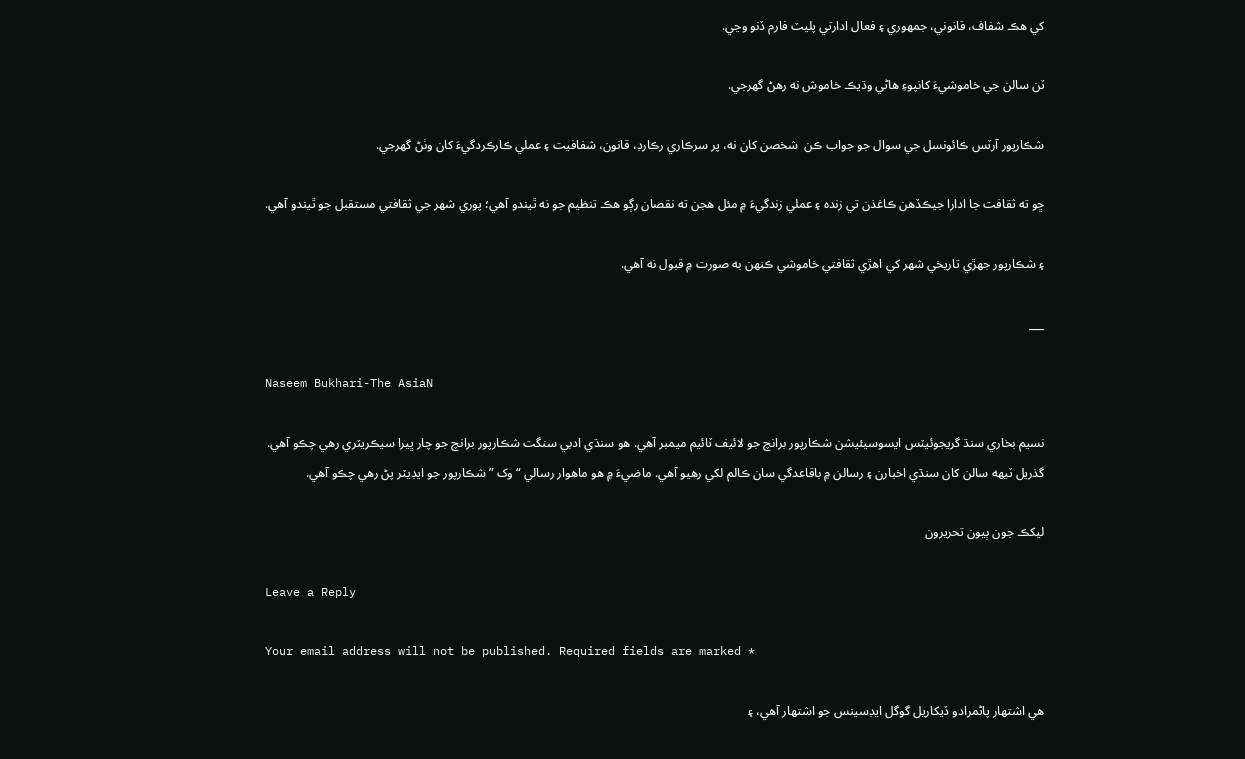کي هڪ شفاف، قانوني، جمهوري ۽ فعال ادارتي پليٽ فارم ڏنو وڃي.

ٽن سالن جي خاموشيءَ کانپوءِ هاڻي وڌيڪ خاموش نه رهڻ گهرجي.

شڪارپور آرٽس ڪائونسل جي سوال جو جواب ڪن  شخصن کان نه، پر سرڪاري رڪارڊ، قانون، شفافيت ۽ عملي ڪارڪردگيءَ کان وٺڻ گهرجي.

ڇو ته ثقافت جا ادارا جيڪڏهن ڪاغذن تي زنده ۽ عملي زندگيءَ ۾ مئل هجن ته نقصان رڳو هڪ تنظيم جو نه ٿيندو آهي؛ پوري شهر جي ثقافتي مستقبل جو ٿيندو آهي.

۽ شڪارپور جهڙي تاريخي شهر کي اهڙي ثقافتي خاموشي ڪنهن به صورت ۾ قبول نه آھي.

___

Naseem Bukhari-The AsiaN

نسيم بخاري سنڌ گريجوئيٽس ايسوسيئيشن شڪارپور برانچ جو لائيف ٽائيم ميمبر آهي. هو سنڌي ادبي سنگت شڪارپور برانچ جو چار ڀيرا سيڪريٽري رهي چڪو آهي. گذريل ٽيهه سالن کان سنڌي اخبارن ۽ رسالن ۾ باقاعدگي سان ڪالم لکي رهيو آهي. ماضيءَ ۾ هو ماهوار رسالي “وک ” شڪارپور جو ايڊيٽر پڻ رهي چڪو آهي.

ليکڪ جون ٻيون تحريرون

Leave a Reply

Your email address will not be published. Required fields are marked *

هي اشتهار پاڻمرادو ڏيکاريل گوگل ايڊسينس جو اشتهار آهي، ۽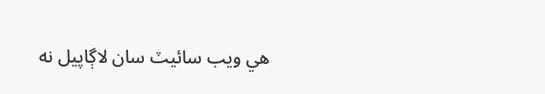هي ويب سائيٽ سان لاڳاپيل نه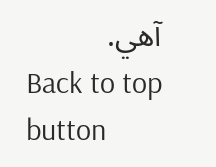آهي.
Back to top button